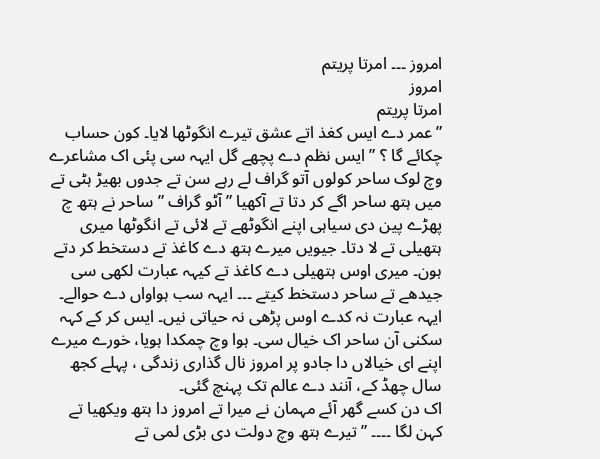امروز ۔۔۔ امرتا پریتم
امروز
امرتا پریتم
” عمر دے ایس کغذ اتے عشق تیرے انگوٹھا لایا۔ کون حساب چکائے گا ؟ ” ایس نظم دے پچھے گل ایہہ سی پئی اک مشاعرے وچ لوک ساحر کولوں آتو گراف لے رہے سن تے جدوں بھیڑ ہٹی تے میں ہتھ ساحر اگے کر دتا تے آکھیا ” آٹو گراف ” ساحر نے ہتھ چ پھڑے پین دی سیاہی اپنے انگوٹھے تے لائی تے انگوٹھا میری ہتھیلی تے لا دتا۔ جیویں میرے ہتھ دے کاغذ تے دستخط کر دتے ہون۔ میری اوس ہتھیلی دے کاغذ تے کیہہ عبارت لکھی سی جیدھے تے ساحر دستخط کیتے ۔۔۔ ایہہ سب ہواواں دے حوالے۔ ایہہ عبارت نہ کدے اوس پڑھی نہ حیاتی نیں۔ ایس کر کے کہہ سکنی آن ساحر اک خیال سی۔ ہوا وچ چمکدا ہویا، خورے میرے اپنے ای خیالاں دا جادو پر امروز نال گذاری زندگی ، پہلے کجھ سال چھڈ کے، آنند دے عالم تک پہنچ گئی۔
اک دن کسے گھر آئے مہمان نے میرا تے امروز دا ہتھ ویکھیا تے کہن لگا ۔۔۔۔ ” تیرے ہتھ وچ دولت دی بڑی لمی تے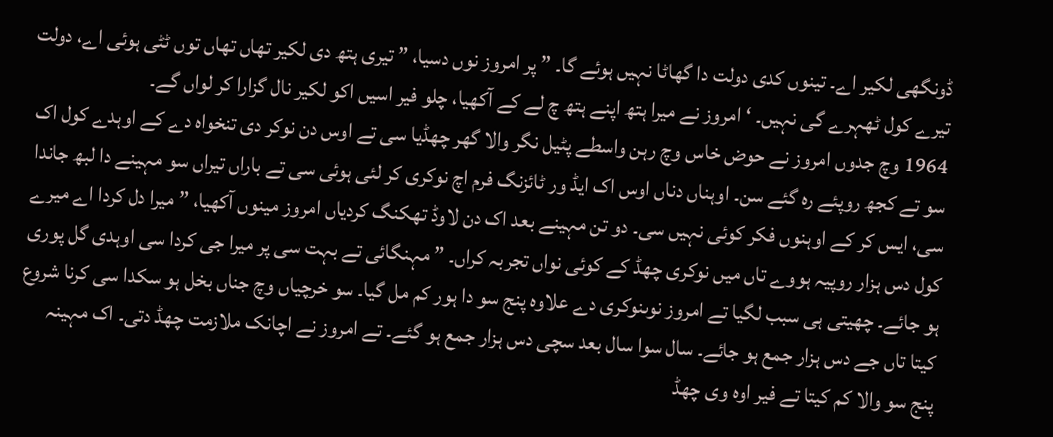ڈونگھی لکیر اے۔ تینوں کدی دولت دا گھاٹا نہیں ہوئے گا۔ ” پر امروز نوں دسیا، ” تیری ہتھ دی لکیر تھاں تھاں توں ٹٹی ہوئی اے، دولت تیرے کول ٹھہرے گی نہیں۔ ‘ امروز نے میرا ہتھ اپنے ہتھ چ لے کے آکھیا، چلو فیر اسیں اکو لکیر نال گزارا کر لواں گے۔
1964 وچ جدوں امروز نے حوض خاس وچ رہن واسطے پٹیل نگر والا گھر چھڈیا سی تے اوس دن نوکر دی تنخواہ دے کے اوہدے کول اک سو تے کجھ روپئے رہ گئے سن۔ اوہناں دناں اوس اک ایڈ ور ٹائزنگ فرم اچ نوکری کر لئی ہوئی سی تے باراں تیراں سو مہینے دا لبھ جاندا سی، ایس کر کے اوہنوں فکر کوئی نہیں سی۔ دو تن مہینے بعد اک دن لاوڈ تھکنگ کردیاں امروز مینوں آکھیا، ” میرا دل کردا اے میرے کول دس ہزار روپیہ ہووے تاں میں نوکری چھڈ کے کوئی نواں تجربہ کراں۔ ” مہنگائی تے بہت سی پر میرا جی کردا سی اوہدی گل پوری ہو جائے۔ چھیتی ہی سبب لگیا تے امروز نوںنوکری دے علاوہ پنج سو دا ہور کم مل گیا۔ سو خرچیاں وچ جناں بخل ہو سکدا سی کرنا شروع کیتا تاں جے دس ہزار جمع ہو جائے۔ سال سوا سال بعد سچی دس ہزار جمع ہو گئے۔ تے امروز نے اچانک ملازمت چھڈ دتی۔ اک مہینہ پنج سو والا کم کیتا تے فیر اوہ وی چھڈ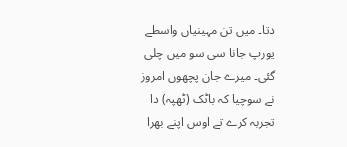دتا۔ میں تن مہینیاں واسطے یورپ جانا سی سو میں چلی گئی۔ میرے جان پچھوں امروز نے سوچیا کہ باٹک (ٹھپہ) دا تجربہ کرے تے اوس اپنے بھرا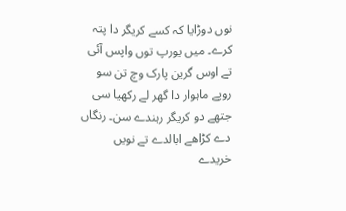نوں دوڑایا کہ کسے کریگر دا پتہ کرے۔ میں یورپ توں واپس آئی تے اوس گرین پارک وچ تن سو روپے ماہوار دا گھر لے رکھیا سی جتھے دو کریگر رہندے سن۔ رنگاں دے کڑاھے ابالدے تے نویں خریدے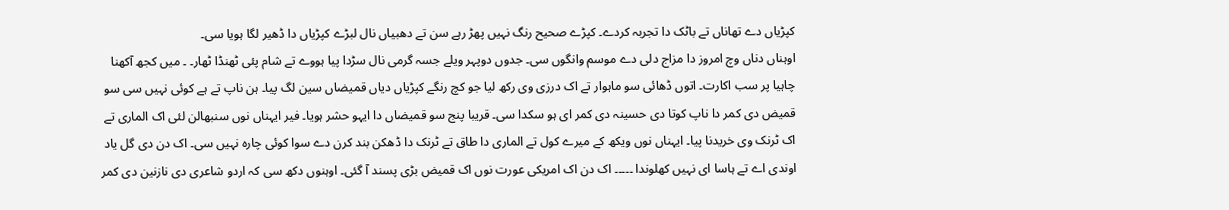کپڑیاں دے تھاناں تے باٹک دا تجربہ کردے۔ کپڑے صحیح رنگ نہیں پھڑ رہے سن تے دھبیاں نال لبڑے کپڑیاں دا ڈھیر لگا ہویا سی۔
اوہناں دناں وچ امروز دا مزاج دلی دے موسم وانگوں سی۔ جدوں دوپہر ویلے جسہ گرمی نال سڑدا پیا ہووے تے شام پئی ٹھنڈا ٹھار۔ ۔ میں کجھ آکھنا چاہیا پر سب اکارت۔ اتوں ڈھائی سو ماہوار تے اک درزی وی رکھ لیا جو کچ رنگے کپڑیاں دیاں قمیضاں سین لگ پیا۔ ہن ناپ تے ہے کوئی نہیں سی سو قمیض دی کمر دا ناپ کوتا دی حسینہ دی کمر ای ہو سکدا سی۔ قریبا پنج سو قمیضاں دا ایہو حشر ہویا۔ فیر ایہناں نوں سنبھالن لئی اک الماری تے اک ٹرنک وی خریدنا پیا۔ ایہناں نوں ویکھ کے میرے کول تے الماری دا طاق تے ٹرنک دا ڈھکن بند کرن دے سوا کوئی چارہ نہیں سی۔ اک دن دی گل یاد اوندی اے تے ہاسا ای نہیں کھلوندا ۔۔۔۔۔ اک دن اک امریکی عورت نوں اک قمیض بڑی پسند آ گئی۔ اوہنوں دکھ سی کہ اردو شاعری دی نازنین دی کمر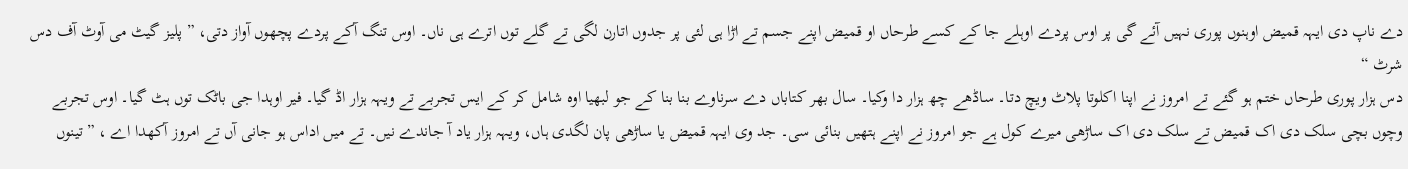دے ناپ دی ایہہ قمیض اوہنوں پوری نہیں آئے گی پر اوس پردے اوہلے جا کے کسے طرحاں او قمیض اپنے جسم تے اڑا ہی لئی پر جدوں اتارن لگی تے گلے توں اترے ہی ناں۔ اوس تنگ آکے پردے پچھوں آواز دتی، ” پلیز گیٹ می آوٹ آف دس شرٹ “
دس ہزار پوری طرحاں ختم ہو گئے تے امروز نے اپنا اکلوتا پلاٹ ویچ دتا۔ ساڈھے چھ ہزار دا وکیا۔ سال بھر کتاباں دے سرناوے بنا بنا کے جو لبھیا اوہ شامل کر کے ایس تجربے تے ویہہ ہزار اڈ گیا۔ فیر اوہدا جی باٹک توں ہٹ گیا۔ اوس تجربے وچوں بچی سلک دی اک قمیض تے سلک دی اک ساڑھی میرے کول ہے جو امروز نے اپنے ہتھیں بنائی سی۔ جد وی ایہہ قمیض یا ساڑھی پان لگدی ہاں، ویہہ ہزار یاد آ جاندے نیں۔ تے میں اداس ہو جانی آں تے امروز آکھدا اے ، ” تینوں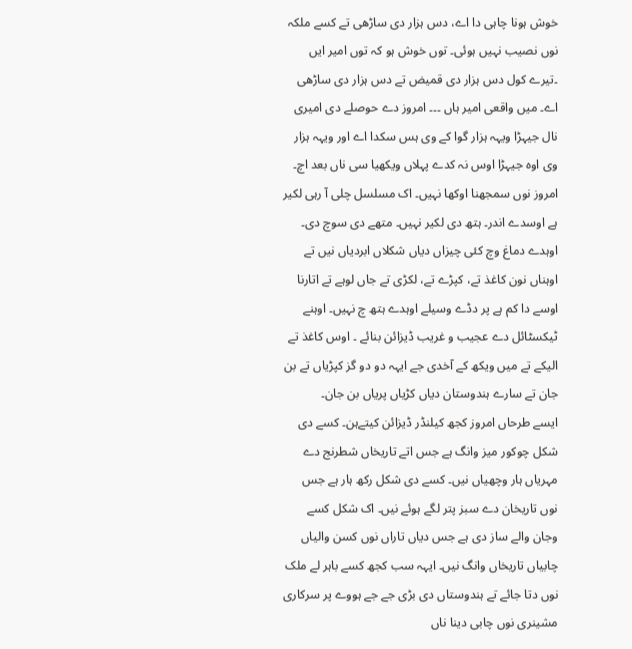خوش ہونا چاہی دا اے، دس ہزار دی ساڑھی تے کسے ملکہ نوں نصیب نہیں ہوئی۔ توں خوش ہو کہ توں امیر ایں ۔تیرے کول دس ہزار دی قمیض تے دس ہزار دی ساڑھی اے۔ میں واقعی امیر ہاں ۔۔۔ امروز دے حوصلے دی امیری نال جیہڑا ویہہ ہزار گوا کے وی ہس سکدا اے اور ویہہ ہزار وی اوہ جیہڑا اوس نہ کدے پہلاں ویکھیا سی ناں بعد اچ۔
امروز نوں سمجھنا اوکھا نہیں۔ اک مسلسل چلی آ رہی لکیر ہے اوسدے اندر۔ ہتھ دی لکیر نہیں۔ متھے دی سوچ دی۔ اوہدے دماغ وچ کئی چیزاں دیاں شکلاں ابردیاں نیں تے اوہناں نون کاغذ تے، کپڑے تے، لکڑی تے جاں لوہے تے اتارنا اوسے دا کم ہے پر دڈے وسیلے اوہدے ہتھ چ نہیں۔ اوہنے ٹیکسٹائل دے عجیب و غریب ڈیزائن بنائے ۔ اوس کاغذ تے الیکے تے میں ویکھ کے آخدی جے ایہہ دو دو گز کپڑیاں تے بن جان تے سارے ہندوستان دیاں کڑیاں پریاں بن جان۔
ایسے طرحاں امروز کجھ کیلنڈر ڈیزائن کیتےہن۔ کسے دی شکل چوکور میز وانگ ہے جس اتے تاریخاں شطرنج دے مہریاں ہار وچھیاں نیں۔ کسے دی شکل رکھ ہار ہے جس نوں تاریخان دے سبز پتر لگے ہوئے نیں۔ اک شکل کسے وجان والے ساز دی ہے جس دیاں تاراں نوں کسن والیاں چابیاں تاریخاں وانگ نیں۔ ایہہ سب کجھ کسے باہر لے ملک نوں دتا جائے تے ہندوستاں دی بڑی جے جے ہووے پر سرکاری مشینری نوں چابی دینا ناں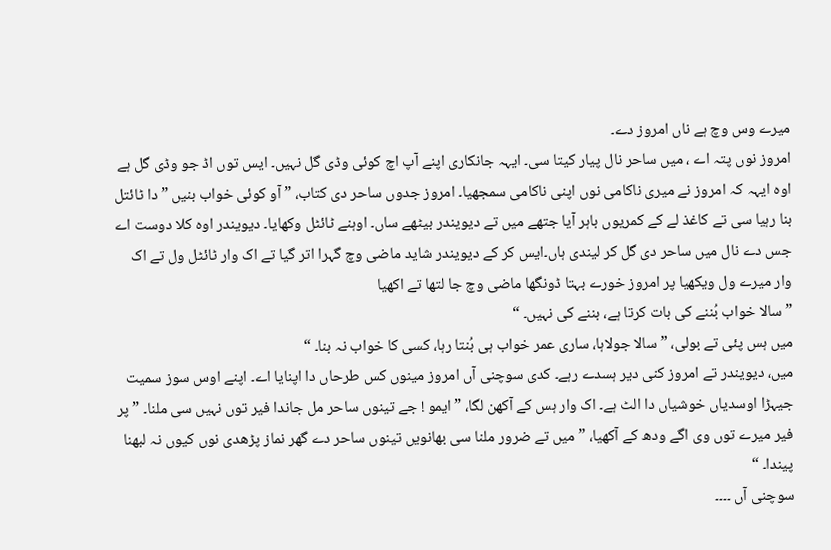میرے وس وچ ہے ناں امروز دے۔
امروز نوں پتہ اے ، میں ساحر نال پیار کیتا سی۔ ایہہ جانکاری اپنے آپ اچ کوئی وڈی گل نہیں۔ ایس توں اڈ جو وڈی گل ہے اوہ ایہہ کہ امروز نے میری ناکامی نوں اپنی ناکامی سمجھیا۔ امروز جدوں ساحر دی کتاب، ” آو کوئی خواب بنیں ” دا ٹائتل بنا رہیا سی تے کاغذ لے کے کمریوں باہر آیا جتھے میں تے دیویندر بیٹھے ساں۔ اوہنے ٹائٹل وکھایا۔ دیویندر اوہ کلا دوست اے جس دے نال میں ساحر دی گل کر لیندی ہاں۔ایس کر کے دیویندر شاید ماضی وچ گہرا اتر گیا تے اک وار ٹائٹل ول تے اک وار میرے ول ویکھیا پر امروز خورے بہتا ڈونگھا ماضی وچ جا لتھا تے اکھیا
” سالا خواب بُننے کی بات کرتا ہے، بننے کی نہیں۔ “
میں ہس پئی تے بولی، ” سالا جولاہا، ساری عمر خواب ہی بُنتا رہا، کسی کا خواب نہ بنا۔ “
میں، دیویندر تے امروز کنی دیر ہسدے رہے۔ کدی سوچنی آں امروز مینوں کس طرحاں دا اپنایا اے۔ اپنے اوس سوز سمیت جیہڑا اوسدیاں خوشیاں دا الٹ ہے۔ اک وار ہس کے آکھن لگا، ” ایمو ! جے تینوں ساحر مل جاندا فیر توں نہیں سی ملنا۔ ” پر فیر میرے توں وی اگے ودھ کے آکھیا، ” میں تے ضرور ملنا سی بھانویں تینوں ساحر دے گھر نماز پڑھدی نوں کیوں نہ لبھنا پیندا۔ “
سوچنی آں ۔۔۔۔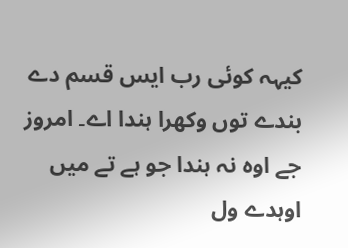کیہہ کوئی رب ایس قسم دے بندے توں وکھرا ہندا اے۔ امروز جے اوہ نہ ہندا جو ہے تے میں اوہدے ول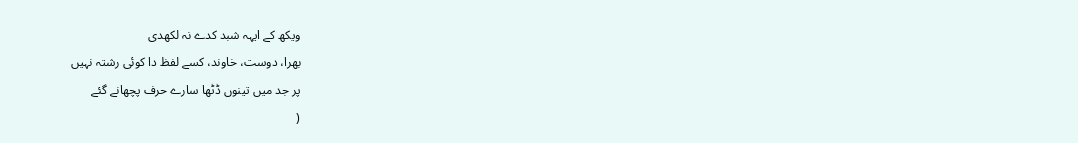ویکھ کے ایہہ شبد کدے نہ لکھدی
بھرا، دوست، خاوند، کسے لفظ دا کوئی رشتہ نہیں
پر جد میں تینوں ڈٹھا سارے حرف پچھانے گئے
(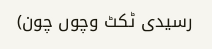رسیدی ٹکٹ وچوں چون)